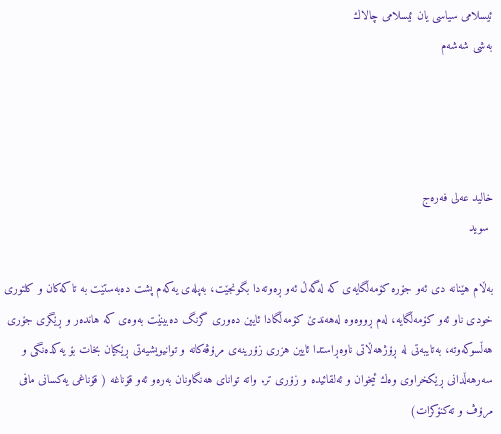ئیسلامى سیاسى یان ئیسلامى چالاك
به‌شى شه‌شه‌م




خالید عه‌لى فه‌ره‌ج
 سوید

به‌ڵام هێنانه‌ دى ئه‌و جۆره‌ کۆمه‌ڵگایه‌ى که‌ له‌گه‌ڵ ئه‌و ڕه‌وته‌دا بگونجێت، به‌پله‌ى یه‌که‌م پشت ده‌به‌ستێت به‌ تاکه‌کان و کلتورى خودى ناو ئه‌و کۆمه‌ڵگایه‌، له‌م ڕووه‌وه‌ له‌هه‌ندێ کۆمه‌ڵگادا ئایین ده‌ورى گرنگ ده‌بینێت به‌وه‌ى که‌ هانده‌ر و ڕێگرى جۆرى هه‌ڵسوکه‌وته‌، به‌تایبه‌تى له‌ ڕۆژهه‌ڵاتى ناوه‌ڕاستدا ئایین هزرى زۆرینه‌ى مرۆڤه‌کانه‌ و توانیویشیه‌تى ڕێکیان بخات بۆ یه‌کده‌نگى و سه‌رهه‌ڵدانى ڕێکخراوى وه‌ك ئیخوان و ئه‌لقائیده‌ و زۆرى تر. واته‌ تواناى هه‌نگاونان به‌ره‌و ئه‌و قۆناغه‌ ( قۆناغى یه‌کسانى مافى مرۆڤ و ته‌کنۆکرات)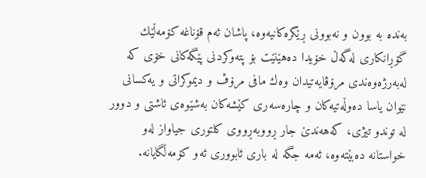به‌نده‌ به‌ بوون و نه‌بوونى ڕێگره‌کانیه‌وه‌، پاشان ئه‌م قۆناغه‌ کۆمه‌ڵێك گۆڕانکارى له‌گه‌ڵ خۆیدا ده‌هێنێت بۆ پته‌وکردنى پێگه‌کانى خۆى که‌ له‌به‌رژه‌وه‌ندى مرۆڤایه‌تیدان وه‌ك مافى مرۆڤ و دیموکراتى و یه‌کسانى نێوان یاسا ده‌وڵه‌تیه‌کان و چاره‌سه‌رى کێشه‌کان به‌شێوه‌ى ئاشتى و دوور له‌ توندو تیژى، که‌هه‌ندێ جار ڕووبه‌ڕووى کلتورى جیاواز له‌و خواستانه‌ ده‌بێته‌وه‌، ئه‌مه‌ جگه‌ له‌ بارى ئابوورى ئه‌و کۆمه‌ڵگایانه‌.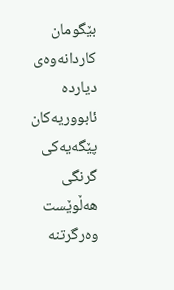بێگومان کاردانه‌وه‌ى دیارده‌ ئابووریه‌کان پێگه‌یه‌کى گرنگى هه‌ڵوێست وه‌رگرتنه‌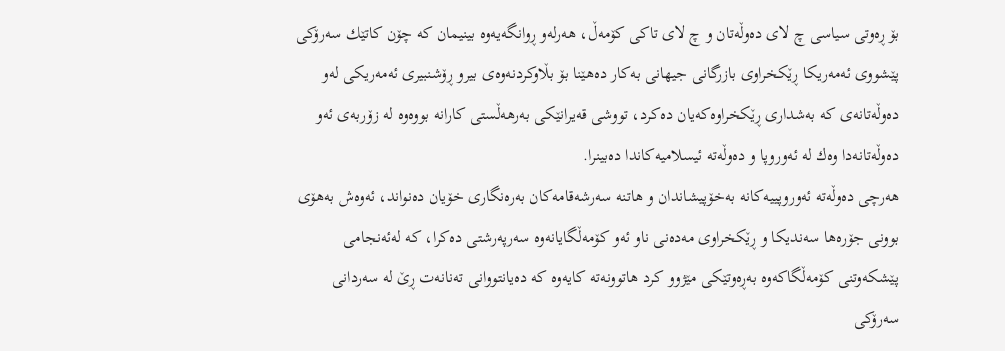بۆ ڕه‌وتى سیاسى چ لاى ده‌وڵه‌تان و چ لاى تاکى کۆمه‌ڵ، هه‌رله‌و ڕوانگه‌یه‌وه‌ بینیمان که‌ چۆن کاتێك سه‌رۆکى پێشووى ئه‌مه‌ریکا ڕێکخراوى بازرگانى جیهانى به‌کار ده‌هێنا بۆ بڵاوکردنه‌وه‌ى بیرو ڕۆشنبیرى ئه‌مه‌ریکى له‌و ده‌وڵه‌تانه‌ى که‌ به‌شدارى ڕێکخراوه‌که‌یان ده‌کرد، تووشى قه‌یرانێکى به‌رهه‌ڵستى کارانه‌ بووه‌وه‌ له‌ زۆربه‌ى ئه‌و ده‌وڵه‌تانه‌دا وه‌ك له‌ ئه‌وروپا و ده‌وڵه‌ته‌ ئیسلامیه‌کاندا ده‌بینرا.
هه‌رچى ده‌وڵه‌ته‌ ئه‌وروپییه‌کانه‌ به‌خۆپیشاندان و هاتنه‌ سه‌رشه‌قامه‌کان به‌ره‌نگارى خۆیان ده‌نواند، ئه‌وه‌ش به‌هۆى بوونى جۆره‌ها سه‌ندیکا و ڕێکخراوى مه‌ده‌نى ناو ئه‌و کۆمه‌ڵگایانه‌وه‌ سه‌رپه‌رشتى ده‌کرا، که‌ له‌ئه‌نجامى پێشکه‌وتنى کۆمه‌ڵگاکه‌وه‌ به‌ڕه‌وتێکى مێژوو کرد هاتوونه‌ته‌ کایه‌وه‌ که‌ ده‌یانتووانى ته‌نانه‌ت ڕێ له‌ سه‌ردانى سه‌رۆکى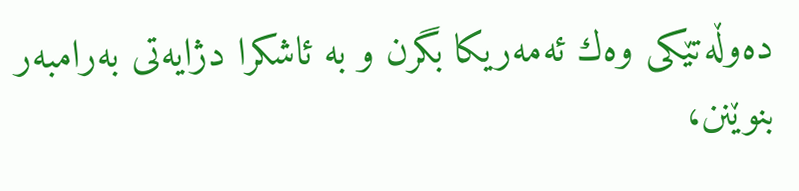ده‌وڵه‌تێکى وه‌ك ئه‌مه‌ریکا بگرن و به‌ ئاشکرا دژایه‌تى به‌رامبه‌ر بنوێنن،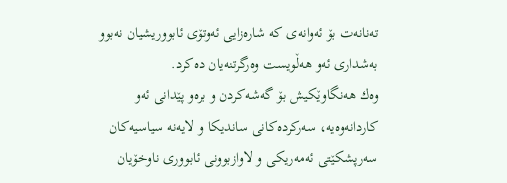ته‌نانه‌ت بۆ ئه‌وانه‌ى که‌ شاره‌زایى ئه‌وتۆى ئابووریشیان نه‌بوو به‌شدارى ئه‌و هه‌ڵویست وه‌رگرتنه‌یان ده‌کرد.
وه‌ك هه‌نگاوێکیش بۆ گه‌شه‌کردن و بره‌و پێدانى ئه‌و کاردانه‌وه‌یه‌، سه‌رکرده‌کانى ساندیکا و لایه‌نه‌ سیاسیه‌کان سه‌رپشکێتى ئه‌مه‌ریکى و لاوازبوونى ئابوورى ناوخۆیان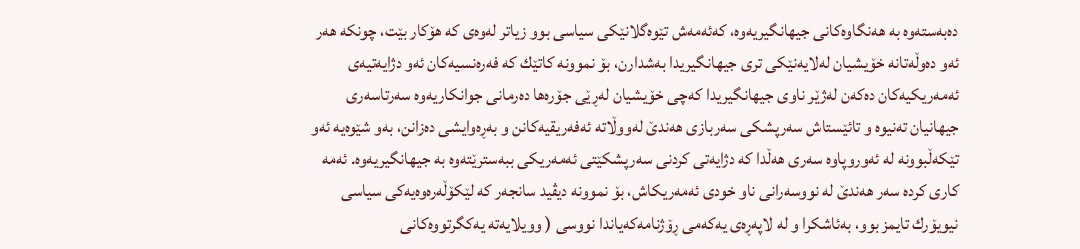ده‌به‌سته‌وه‌ به‌ هه‌نگاوه‌کانى جیهانگیریه‌وه‌، که‌ئه‌مه‌ش تێوه‌گلانێکى سیاسى بوو زیاتر له‌وه‌ى که‌ هۆکار بێت، چونکه‌ هه‌ر ئه‌و ده‌وڵه‌تانه‌ خۆیشیان له‌لایه‌نێکى ترى جیهانگیریدا به‌شدارن، بۆ نموونه‌ کاتێك که‌ فه‌ره‌نسیه‌کان ئه‌و دژایه‌تیه‌ى ئه‌مه‌ریکیه‌کان ده‌که‌ن له‌ژێر ناوى جیهانگیریدا که‌چى خۆیشیان له‌ڕێى جۆره‌ها ده‌رمانى جوانکاریه‌وه‌ سه‌رتاسه‌رى جیهانیان ته‌نیوه‌ و تائێستاش سه‌رپشکى سه‌ربازى هه‌ندێ له‌ووڵاته‌ ئه‌فه‌ریقیه‌کانن و به‌ڕه‌وایشى ده‌زانن، به‌و شێوه‌یه‌ ئه‌و تێکه‌ڵبوونه‌ له‌ ئه‌وروپاوه‌ سه‌رى هه‌ڵدا که‌ دژایه‌تى کردنى سه‌رپشکێتى ئه‌مه‌ریکى ببه‌سترێته‌وه‌ به‌ جیهانگیریه‌وه‌. ئه‌مه‌ کارى کرده‌ سه‌ر هه‌ندێ له‌ نووسه‌رانى ناو خودى ئه‌مه‌ریکاش، بۆ نموونه‌ دیڤید سانجه‌ر که‌ لێکۆڵه‌ره‌وه‌یه‌کى سیاسى نیویۆرك تایمز بوو، به‌ئاشکرا و له‌ لاپه‌ڕه‌ى یه‌که‌مى ڕۆژنامه‌که‌یاندا نووسى ( وویلایه‌ته‌ یه‌کگرتووه‌کانى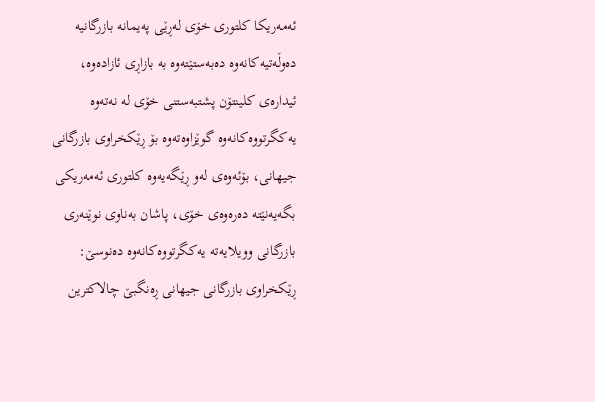ئه‌مه‌ریکا کلتورى خۆى له‌ڕێى په‌یمانه‌ بازرگانیه‌ ده‌وڵه‌تیه‌کانه‌وه‌ ده‌به‌ستێته‌وه‌ به‌ بازاڕى ئازاده‌وه‌، ئیداره‌ى کلینتۆن پشتبه‌ستنى خۆى له‌ نه‌ته‌وه‌ یه‌کگرتووه‌کانه‌وه‌ گوێزاوه‌ته‌وه‌ بۆ ڕێکخراوى بازرگانى جیهانى، بۆئه‌وه‌ى له‌و ڕێگه‌یه‌وه‌ کلتورى ئه‌مه‌ریکى بگه‌یه‌نێته‌ ده‌ره‌وه‌ى خۆى، پاشان به‌ناوى نوێنه‌رى بازرگانى وویلایه‌ته‌ یه‌کگرتووه‌کانه‌وه‌ ده‌نوسێ: ڕێکخراوى بازرگانى جیهانى ڕه‌نگبێ چالاکترین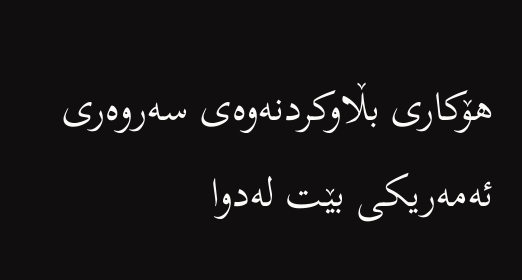هۆکارى بڵاوکردنه‌وه‌ى سه‌روه‌رى ئه‌مه‌ریکى بێت له‌دوا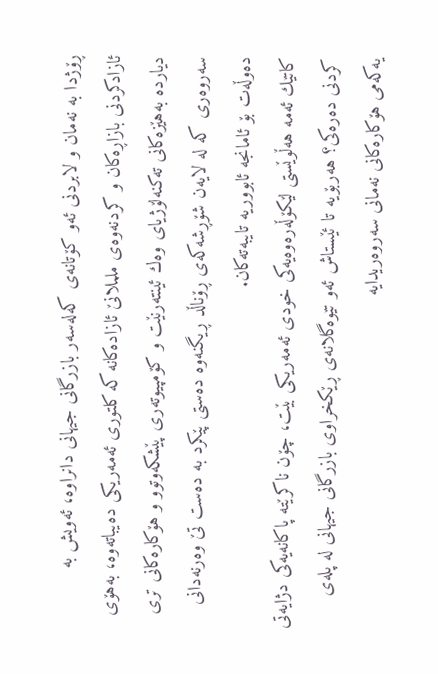ڕۆژدا به‌ نه‌مان و لابردنى ئه‌و کۆتانه‌ى که‌له‌سه‌ر بازرگانى جیهانى دانراوه‌، ئه‌ویش به‌ ئازادکردنى بازاڕه‌کان و کردنه‌وه‌ى ململانێ ئازاده‌کانه‌ که‌ کلتورى ئه‌مه‌ریکى ده‌یباته‌وه‌، به‌هۆى دیارده‌ به‌هێزه‌کانى ته‌کنه‌لۆژیاى وه‌ك ئینته‌رنێت و کۆمپیوته‌رى پێشکه‌وتوو و هۆکاره‌کانى ترى سه‌روه‌رى که‌ له‌ لایه‌ن شۆڕشه‌که‌ى ڕۆناڵد ڕیگنه‌وه‌ ده‌ستى پێکرد به‌ ده‌ست تێ وه‌رنه‌دانى ده‌وڵه‌ت بۆ ئامانجه‌ ئابووریه‌ تایبه‌ته‌کان.
کاتێك ئه‌مه‌ هه‌ڵوێستى لێکۆڵه‌ره‌وه‌یه‌کى خودى ئه‌مه‌ریکى بێت، چۆن ناکرێته‌ پاکانه‌یه‌کى دژایه‌تى کردنى ده‌ره‌کى؟ هه‌ربۆیه‌ تا ئێستاش ئه‌و تێوه‌گلانه‌ى ڕێکخراوى بازرگانى جیهانى له‌ پله‌ى یه‌که‌مى هۆکاره‌کانى نه‌مانى سه‌روه‌ریدایه‌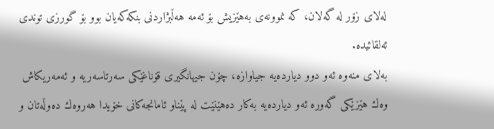له‌لاى زۆر له‌ گه‌لان، که‌ نموونه‌ى به‌هێزیش بۆ ئه‌مه‌ هه‌ڵبژاردنى بنکه‌که‌یان بوو بۆ گورزى توندى ئه‌لقائیده‌.
به‌لاى منه‌وه‌ ئه‌و دوو دیارده‌یه‌ جیاوازه‌، چۆن جیهانگیرى قۆناغێکى سه‌رتاسه‌ریه‌ و ئه‌مه‌ریکاش وه‌ك هێزێکى گه‌وره‌ ئه‌و دیارده‌یه‌ به‌کار ده‌هێنێت له‌ پێناو ئامانجه‌کانى خۆیدا هه‌روه‌ك ده‌وڵه‌تان و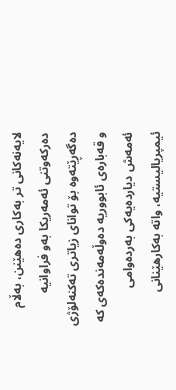لایه‌نه‌کانى تر به‌کارى ده‌هێنن، به‌ڵام ده‌رکه‌وتنى ئه‌مه‌ریکا به‌و فراوانیه‌ ده‌گه‌ڕێته‌وه‌ بۆ تواناى زیاترى ته‌کنه‌لۆژى و قه‌باره‌ى ئابووریه‌ ده‌وڵه‌مه‌نده‌که‌ى که‌ ئه‌مه‌ش دیارده‌یه‌کى به‌رده‌وامى ئیمپریالیستیه‌، واته‌ به‌کارهێنانى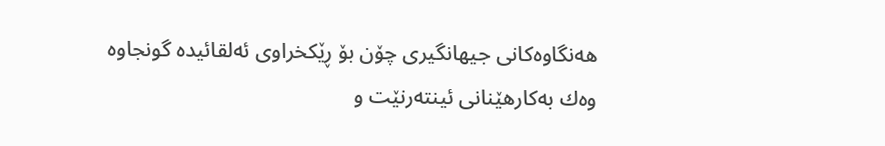هه‌نگاوه‌کانى جیهانگیرى چۆن بۆ ڕێکخراوى ئه‌لقائیده‌ گونجاوه‌ وه‌ك به‌کارهێنانى ئینته‌رنێت و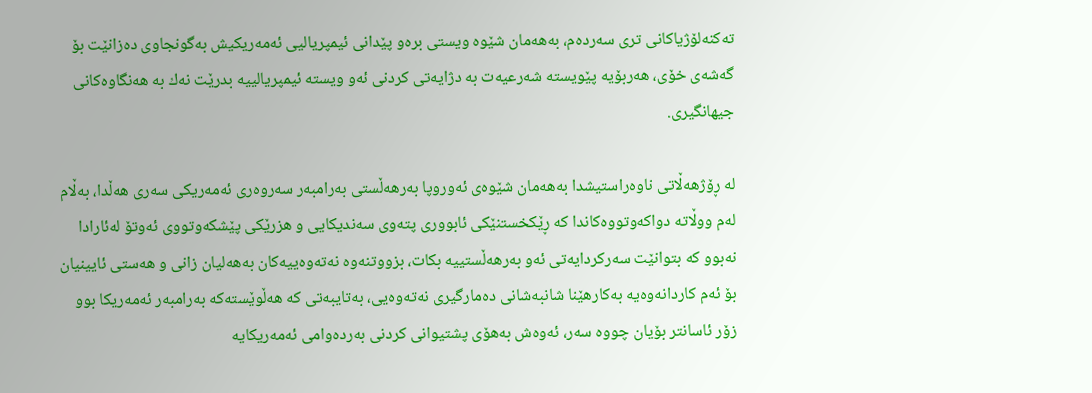ته‌کنه‌لۆژیاکانى ترى سه‌رده‌م، به‌هه‌مان شێوه‌ ویستى بره‌و پێدانى ئیمپریالیى ئه‌مه‌ریکیش به‌گونجاوى ده‌زانێت بۆ گه‌شه‌ى خۆى، هه‌ربۆیه‌ پێویسته‌ شه‌رعیه‌ت به‌ دژایه‌تى کردنى ئه‌و ویسته‌ ئیمپریالییه‌ بدرێت نه‌ك به‌ هه‌نگاوه‌کانى جیهانگیرى.

له‌ ڕۆژهه‌ڵاتى ناوه‌راستیشدا به‌هه‌مان شێوه‌ى ئه‌وروپا به‌رهه‌ڵستى به‌رامبه‌ر سه‌روه‌رى ئه‌مه‌ریکى سه‌رى هه‌ڵدا، به‌ڵام له‌م ووڵاته‌ دواکه‌وتووه‌کاندا که‌ ڕێکخستنێکى ئابوورى پته‌وى سه‌ندیکایى و هزرێکى پێشکه‌وتووى ئه‌وتۆ له‌ئارادا نه‌بوو که‌ بتوانێت سه‌رکردایه‌تى ئه‌و به‌رهه‌ڵستییه‌ بکات، بزووتنه‌وه‌ نه‌ته‌وه‌ییه‌کان به‌هه‌لیان زانى و هه‌ستى ئایینیان بۆ ئه‌م کاردانه‌وه‌یه‌ به‌کارهێنا شانبه‌شانى ده‌مارگیرى نه‌ته‌وه‌یى، به‌تایبه‌تى که‌ هه‌ڵوێسته‌که‌ به‌رامبه‌ر ئه‌مه‌ریکا بوو زۆر ئاسانتر بۆیان چووه‌ سه‌ر، ئه‌وه‌ش به‌هۆى پشتیوانى کردنى به‌رده‌وامى ئه‌مه‌ریکایه‌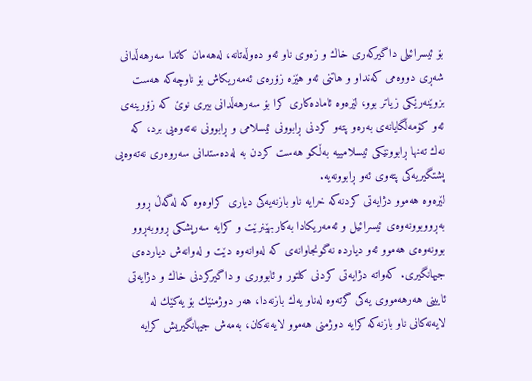بۆ ئیسرائیلى داگیرکه‌رى خاك و زه‌وى ناو ئه‌و ده‌وڵه‌تانه‌، له‌هه‌مان کاتدا سه‌رهه‌ڵدانى شه‌ڕى دووه‌مى که‌نداو و هاتنى ئه‌و هێزه‌ زۆره‌ى ئه‌مه‌ریکاش بۆ ناوچه‌که‌ هه‌ست بزوێنه‌رێکى زیاتر بوو، لێره‌وه‌ ئاماده‌کارى کرا بۆ سه‌رهه‌ڵدانى بیرى نوێ که‌ زۆرینه‌ى ئه‌و کۆمه‌ڵگایانه‌ى به‌ره‌و پته‌و کردنى ڕابوونى ئیسلامى و ڕابوونى نه‌ته‌وه‌یى برد، که‌ نه‌ك ته‌نها ڕابوونێکى ئیسلامییه‌ به‌ڵکو هه‌ست کردن به‌ له‌ده‌ستدانى سه‌روه‌رى نه‌ته‌وه‌یى پشتگیریه‌کى پته‌وى ئه‌و ڕابوونه‌یه‌.
لێره‌وه‌ هه‌موو دژایه‌تى کردنه‌که‌ خرایه‌ ناو بازنه‌یه‌کى دیارى کراوه‌وه‌ که‌ له‌گه‌ڵ ڕوو به‌ڕووبوونه‌وه‌ى ئیسرائیل و ئه‌مه‌ریکادا به‌کاربهێنرێت و کرایه‌ سه‌رپشکى ڕووبه‌ڕوو بوونه‌وه‌ى هه‌موو ئه‌و دیارده‌ نه‌گونجاوانه‌ى که‌ له‌وانه‌وه‌ دێت و له‌وانه‌ش دیارده‌ى جیهانگیرى. که‌واته‌ دژایه‌تى کردنى کلتور و ئابوورى و داگیرکردنى خاك و دژایه‌تى ئایینى هه‌رهه‌مووى یه‌کى گرته‌وه‌ له‌ناو یه‌ك بازنه‌دا، هه‌ر دوژمنێك بۆ یه‌کێك له‌ لایه‌نه‌کانى ناو بازنه‌که‌ کرایه‌ دوژمنى هه‌موو لایه‌نه‌کان، به‌مه‌ش جیهانگیریش کرایه‌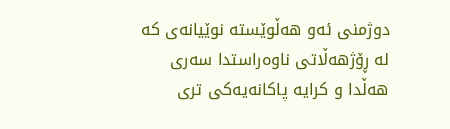دوژمنى ئه‌و هه‌ڵوێسته‌ نوێیانه‌ى که‌ له‌ ڕۆژهه‌ڵاتى ناوه‌راستدا سه‌رى هه‌ڵدا و کرایه‌ پاکانه‌یه‌کى ترى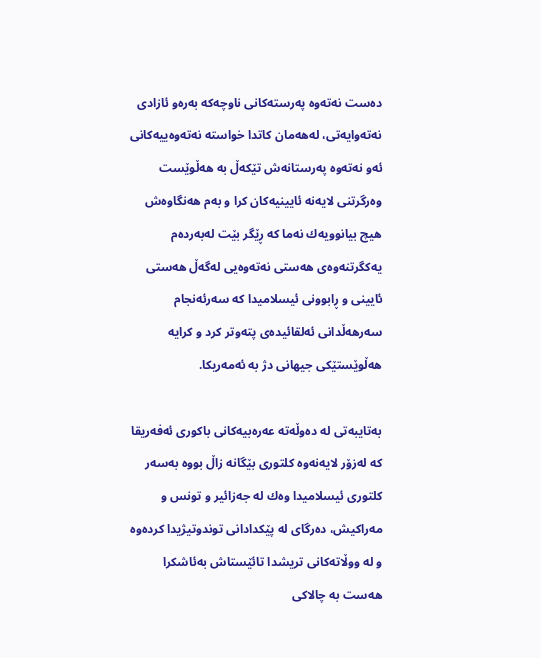ده‌ست نه‌ته‌وه‌ په‌رسته‌کانى ناوچه‌که‌ به‌ره‌و ئازادى نه‌ته‌وایه‌تى، له‌هه‌مان کاتدا خواسته‌ نه‌ته‌وه‌ییه‌کانى ئه‌و نه‌ته‌وه‌ په‌رستانه‌ش تێکه‌ڵ به‌ هه‌ڵوێست وه‌رگرتنى لایه‌نه‌ ئایینیه‌کان کرا و به‌م هه‌نگاوه‌ش هیچ بیانوویه‌ك نه‌ما که‌ ڕێگر بێت له‌به‌رده‌م یه‌کگرتنه‌وه‌ى هه‌ستى نه‌ته‌وه‌یى له‌گه‌ڵ هه‌ستى ئایینى و ڕابوونى ئیسلامیدا که‌ سه‌رئه‌نجام سه‌رهه‌ڵدانى ئه‌لقائیده‌ى پته‌وتر کرد و کرایه‌ هه‌ڵوێستێکى جیهانى دژ به‌ ئه‌مه‌ریکا.

به‌تایبه‌تى له‌ ده‌وڵه‌ته‌ عه‌ره‌بیه‌کانى باکورى ئه‌فه‌ریقا که‌ له‌زۆر لایه‌نه‌وه‌ کلتورى بێگانه‌ زاڵ بووه‌ به‌سه‌ر کلتورى ئیسلامیدا وه‌ك له‌ جه‌زائیر و تونس و مه‌راکیش، ده‌رگاى له‌ پێکدادانى توندوتیژیدا کرده‌وه‌ و له‌ ووڵاته‌کانى تریشدا تائێستاش به‌ئاشکرا هه‌ست به‌ چالاکى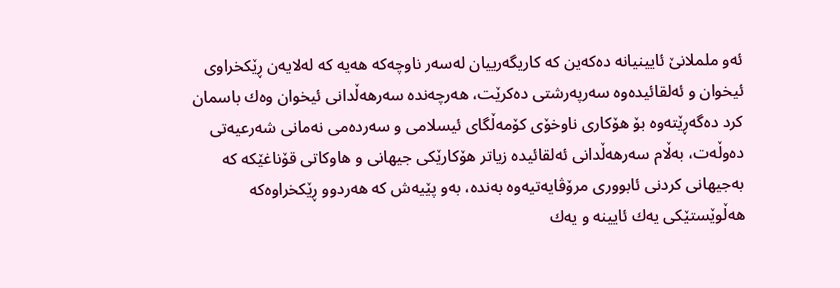ئه‌و ململانێ ئایینیانه‌ ده‌که‌ین که‌ کاریگه‌رییان له‌سه‌ر ناوچه‌که‌ هه‌یه‌ که‌ له‌لایه‌ن ڕێکخراوى ئیخوان و ئه‌لقائیده‌وه‌ سه‌رپه‌رشتى ده‌کرێت، هه‌رچه‌نده‌ سه‌رهه‌ڵدانى ئیخوان وه‌ك باسمان کرد ده‌گه‌ڕێته‌وه‌ بۆ هۆکارى ناوخۆى کۆمه‌ڵگاى ئیسلامى و سه‌رده‌مى نه‌مانى شه‌رعیه‌تى ده‌وڵه‌ت، به‌ڵام سه‌رهه‌ڵدانى ئه‌لقائیده‌ زیاتر هۆکارێکى جیهانى و هاوکاتى قۆناغێکه‌ که‌ به‌جیهانى کردنى ئابوورى مرۆڤایه‌تیه‌وه‌ به‌نده‌، به‌و پێیه‌ش که‌ هه‌ردوو ڕێکخراوه‌که‌ هه‌ڵوێستێکى یه‌ك ئایینه‌ و یه‌ك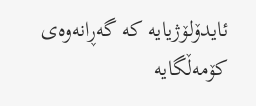ئایدۆلۆژیایه‌ که‌ گه‌ڕانه‌وه‌ى کۆمه‌ڵگایه‌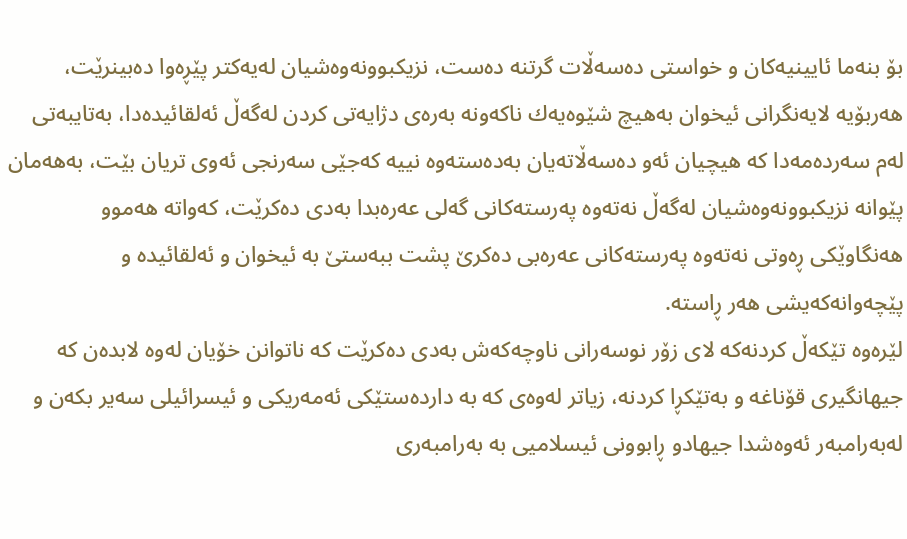بۆ بنه‌ما ئایینیه‌کان و خواستى ده‌سه‌ڵات گرتنه‌ ده‌ست، نزیکبوونه‌وه‌شیان له‌یه‌کتر پێڕه‌وا ده‌بینرێت، هه‌ربۆیه‌ لایه‌نگرانى ئیخوان به‌هیچ شێوه‌یه‌ك ناکه‌ونه‌ به‌ره‌ى دژایه‌تى کردن له‌گه‌ڵ ئه‌لقائیده‌دا، به‌تایبه‌تى  له‌م سه‌رده‌مه‌دا که‌ هیچیان ئه‌و ده‌سه‌ڵاته‌یان به‌ده‌سته‌وه‌ نییه‌ که‌جێى سه‌رنجى ئه‌وى تریان بێت، به‌هه‌مان پێوانه‌ نزیکبوونه‌وه‌شیان له‌گه‌ڵ نه‌ته‌وه‌ په‌رسته‌کانى گه‌لى عه‌ره‌بدا به‌دى ده‌کرێت، که‌واته‌ هه‌موو هه‌نگاوێکى ڕه‌وتى نه‌ته‌وه‌ په‌رسته‌کانى عه‌ره‌بى ده‌کرێ پشت ببه‌ستێ به‌ ئیخوان و ئه‌لقائیده‌ و پێچه‌وانه‌که‌یشى هه‌ر ڕاسته‌.
لێره‌وه‌ تێکه‌ڵ کردنه‌که‌ لاى زۆر نوسه‌رانى ناوچه‌که‌ش به‌دى ده‌کرێت که‌ ناتوانن خۆیان له‌وه‌ لابده‌ن که‌ جیهانگیرى قۆناغه‌ و به‌تێکڕا کردنه‌، زیاتر له‌وه‌ى که‌ به‌ دارده‌ستێکى ئه‌مه‌ریکى و ئیسرائیلى سه‌یر بکه‌ن و له‌به‌رامبه‌ر ئه‌وه‌شدا جیهادو ڕابوونى ئیسلامیى به‌ به‌رامبه‌رى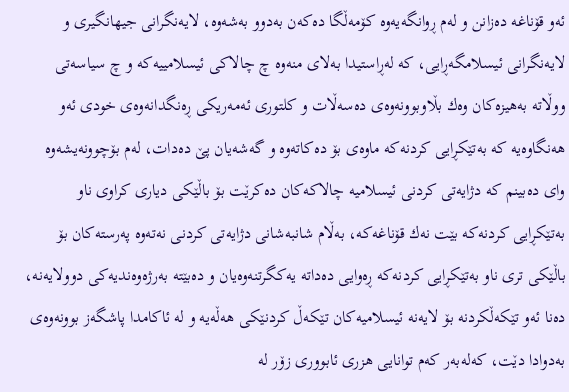ئه‌و قۆناغه‌ ده‌زانن و له‌م ڕوانگه‌یه‌وه‌ کۆمه‌ڵگا ده‌که‌ن به‌دوو به‌شه‌وه‌، لایه‌نگرانى جیهانگیرى و لایه‌نگرانى ئیسلامگه‌ڕایى، که‌ له‌ڕاستیدا به‌لاى منه‌وه‌ چ چالاکى ئیسلامییه‌که‌ و چ سیاسه‌تى ووڵاته‌ به‌هیزه‌کان وه‌ك بڵاوبوونه‌وه‌ى ده‌سه‌ڵات و کلتورى ئه‌مه‌ریکى ڕه‌نگدانه‌وه‌ى خودى ئه‌و هه‌نگاوه‌یه‌ که‌ به‌تێکڕایى کردنه‌که‌ ماوه‌ى بۆ ده‌کاته‌وه‌ و گه‌شه‌یان پێ ده‌دات، له‌م بۆچوونه‌یشه‌وه‌ واى ده‌بینم که‌ دژایه‌تى کردنى ئیسلامیه‌ چالاکه‌کان ده‌کرێت بۆ باڵێکى دیارى کراوى ناو به‌تێکڕایى کردنه‌که‌ بێت نه‌ك قۆناغه‌که‌، به‌ڵام شانبه‌شانى دژایه‌تى کردنى نه‌ته‌وه‌ په‌رسته‌کان بۆ باڵێکى ترى ناو به‌تێکڕایى کردنه‌که‌ ڕه‌وایى ده‌داته‌ یه‌کگرتنه‌وه‌یان و ده‌بێته‌ به‌رژه‌وه‌ندیه‌کى دوولایه‌نه‌، ده‌نا ئه‌و تێکه‌ڵکردنه‌ بۆ لایه‌نه‌ ئیسلامیه‌کان تێکه‌ڵ کردنێکى هه‌ڵه‌یه‌ و له‌ ئاکامدا پاشگه‌ز بوونه‌وه‌ى به‌دوادا دێت، که‌له‌به‌ر که‌م توانایى هزرى ئابوورى زۆر له‌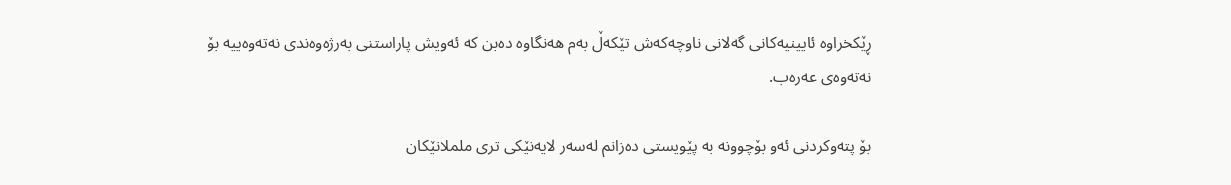ڕێکخراوه‌ ئایینیه‌کانى گه‌لانى ناوچه‌که‌ش تێکه‌ڵ به‌م هه‌نگاوه‌ ده‌بن که‌ ئه‌ویش پاراستنى به‌رژه‌وه‌ندى نه‌ته‌وه‌ییه‌ بۆ نه‌ته‌وه‌ى عه‌ره‌ب.

بۆ پته‌وکردنى ئه‌و بۆچوونه‌ به‌ پێویستى ده‌زانم له‌سه‌ر لایه‌نێکى ترى ململانێکان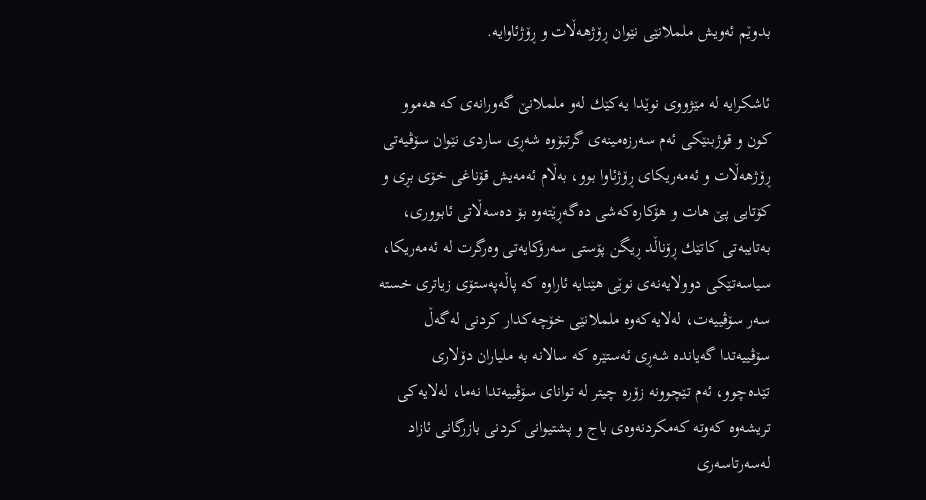بدوێم ئه‌ویش ململانێى نێوان ڕۆژهه‌ڵات و ڕۆژئاوایه‌.

ئاشکرایه‌ له‌ مێژووى نوێدا یه‌کێك له‌و ململانێ گه‌ورانه‌ى که‌ هه‌موو کون و قوژبنێکى ئه‌م سه‌رزه‌مینه‌ى گرتبۆوه‌ شه‌ڕى ساردى نێوان سۆڤیه‌تى ڕۆژهه‌ڵات و ئه‌مه‌ریکاى ڕۆژئاوا بوو، به‌ڵام ئه‌مه‌یش قۆناغى خۆى بڕى و کۆتایى پێ هات و هۆکاره‌که‌شى ده‌گه‌ڕێته‌وه‌ بۆ ده‌سه‌ڵاتى ئابوورى، به‌تایبه‌تى کاتێك ڕۆناڵد ڕیگن پۆستى سه‌رۆکایه‌تى وه‌رگرت له‌ ئه‌مه‌ریکا، سیاسه‌تێکى دوولایه‌نه‌ى نوێى هێنایه‌ ئاراوه‌ که‌ پاڵه‌په‌ستۆى زیاترى خسته‌ سه‌ر سۆڤییه‌ت، له‌لایه‌که‌وه‌ ململانێى خۆچه‌کدار کردنى له‌گه‌ڵ سۆڤییه‌تدا گه‌یانده‌ شه‌ڕى ئه‌ستێره‌ که‌ سالانه‌ به‌ ملیاران دۆلارى تێده‌چوو، ئه‌م تێچوونه‌ زۆره‌ چیتر له‌ تواناى سۆڤییه‌تدا نه‌ما، له‌لایه‌کى تریشه‌وه‌ که‌وته‌ که‌مکردنه‌وه‌ى باج و پشتیوانى کردنى بازرگانى ئازاد له‌سه‌رتاسه‌رى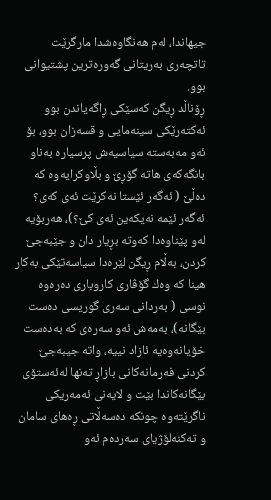جیهاندا، له‌م هه‌نگاوه‌شدا مارگرێت تاتچه‌رى به‌ریتانى گه‌وره‌ترین پشتیوانى بوو.
ڕۆناڵد ڕیگن که‌سێکى ڕاگه‌یاندن بوو ئه‌کته‌رێکى سینه‌مایى و قسه‌زان بوو، بۆ ئه‌و مه‌به‌سته‌ سیاسیه‌ش پرسیاره‌ به‌ناو بانگه‌که‌ى هاته‌ گۆڕێ و بڵاوکرایه‌وه‌ که‌ ده‌ڵێ ( ئه‌گه‌ر ئێستا نه‌کرێت ئه‌ى که‌ى؟ ئه‌گه‌ر ئێمه‌ نه‌یکه‌ین ئه‌ى کێ؟)، هه‌ربۆیه‌ له‌و پێناوه‌دا که‌وته‌ بڕیار دان و جێبه‌جێ کردن، به‌ڵام ڕیگن لێره‌دا سیاسه‌تێکى به‌کار هینا که‌ وه‌ك گۆڤارى کاروبارى ده‌ره‌وه‌ نوسى ( به‌ردانى سه‌رى گوریسى ده‌ست بێگانه‌)، به‌مه‌ش ئه‌و سه‌ره‌ى که‌ به‌ده‌ست خۆیانه‌وه‌یه‌ ئازاد نییه‌، واته‌ جیبه‌جێ کردنى فه‌رمانه‌کانى بازاڕ ته‌نها له‌ئه‌ستۆى بێگانه‌کاندا بێت و لایه‌نى ئه‌مه‌ریکى ناگرێته‌وه‌ چونکه‌ ده‌سه‌ڵاتى ڕه‌هاى سامان و ته‌کنه‌لۆژیاى سه‌رده‌م ئه‌و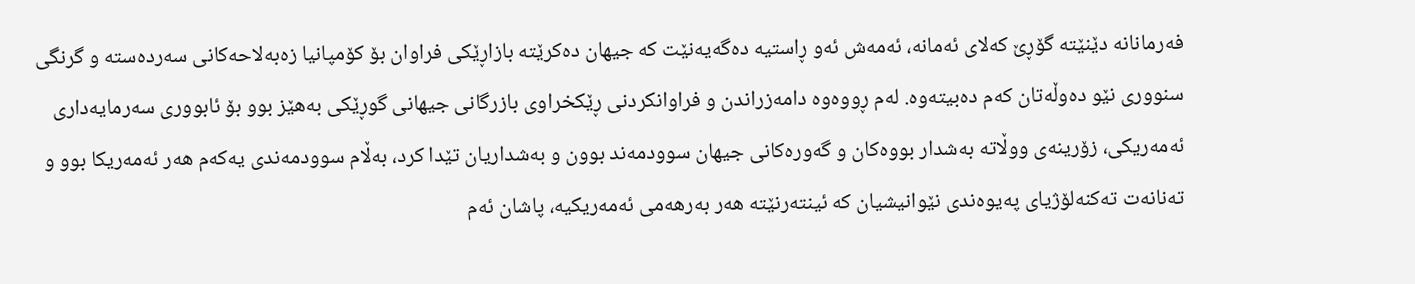فه‌رمانانه‌ دێنێته‌ گۆڕێ که‌لاى ئه‌مانه‌، ئه‌مه‌ش ئه‌و ڕاستیه‌ ده‌گه‌یه‌نێت که‌ جیهان ده‌کرێته‌ بازاڕێکى فراوان بۆ کۆمپانیا زه‌به‌لاحه‌کانى سه‌رده‌سته‌ و گرنگى سنوورى نێو ده‌وڵه‌تان که‌م ده‌بیته‌وه‌. له‌م ڕووه‌وه‌ دامه‌زراندن و فراوانکردنى ڕێکخراوى بازرگانى جیهانى گوڕێکى به‌هێز بوو بۆ ئابوورى سه‌رمایه‌دارى ئه‌مه‌ریکى، زۆرینه‌ى ووڵاته‌ به‌شدار بووه‌کان و گه‌وره‌کانى جیهان سوودمه‌ند بوون و به‌شداریان تێدا کرد، به‌ڵام سوودمه‌ندى یه‌که‌م هه‌ر ئه‌مه‌ریکا بوو و ته‌نانه‌ت ته‌کنه‌لۆژیاى په‌یوه‌ندى نێوانیشیان که‌ ئینته‌رنێته‌ هه‌ر به‌رهه‌مى ئه‌مه‌ریکیه‌، پاشان ئه‌م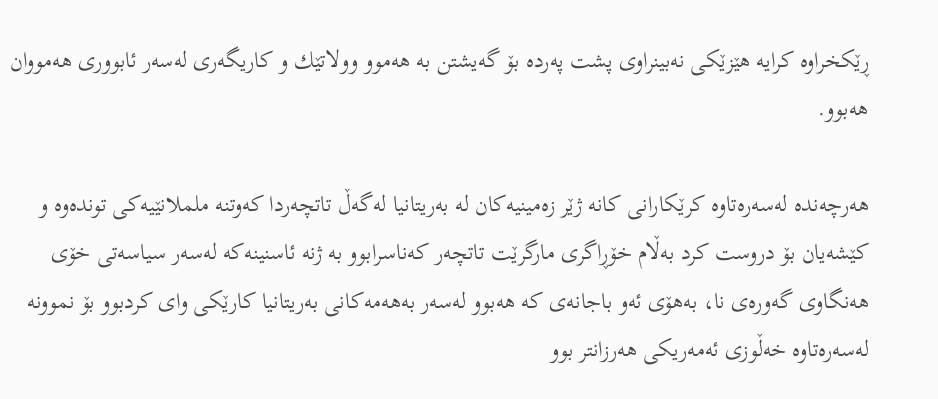ڕێکخراوه‌ کرایه‌ هێزێکى نه‌بینراوى پشت په‌رده‌ بۆ گه‌یشتن به‌ هه‌موو وولاتێك و کاریگه‌رى له‌سه‌ر ئابوورى هه‌مووان هه‌بوو.

هه‌رچه‌نده‌ له‌سه‌ره‌تاوه‌ کرێکارانى کانه‌ ژێر زه‌مینیه‌کان له‌ به‌ریتانیا له‌گه‌ڵ تاتچه‌ردا که‌وتنه‌ ململانێیه‌کى تونده‌وه‌ و کێشه‌یان بۆ دروست کرد به‌ڵام خۆڕاگرى مارگرێت تاتچه‌ر که‌ناسرابوو به‌ ژنه‌ ئاسنینه‌که‌ له‌سه‌ر سیاسه‌تى خۆى هه‌نگاوى گه‌وره‌ى نا، به‌هۆى ئه‌و باجانه‌ى که‌ هه‌بوو له‌سه‌ر به‌هه‌مه‌کانى به‌ریتانیا کارێکى واى کردبوو بۆ نموونه‌ له‌سه‌ره‌تاوه‌ خه‌ڵوزى ئه‌مه‌ریکى هه‌رزانتر بوو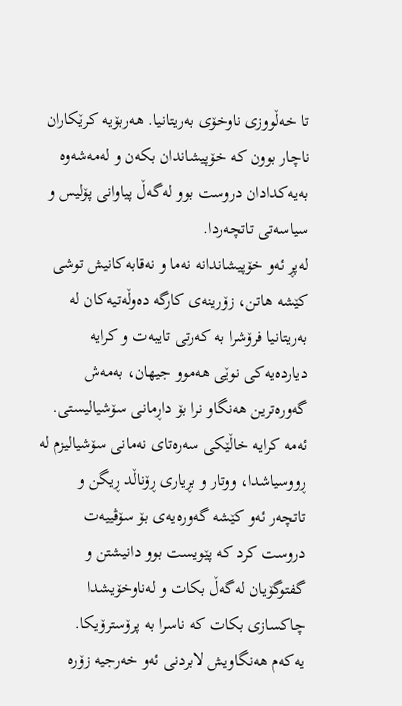تا خه‌ڵووزى ناوخۆى به‌ریتانیا. هه‌ربۆیه‌ کرێکاران ناچار بوون که‌ خۆپیشاندان بکه‌ن و له‌مه‌شه‌وه‌ به‌یه‌کدادان دروست بوو له‌گه‌ڵ پیاوانى پۆلیس و سیاسه‌تى تاتچه‌ردا.
له‌پڕ ئه‌و خۆپیشاندانه‌ نه‌ما و نه‌قابه‌کانیش توشى کێشه‌ هاتن، زۆرینه‌ى کارگه‌ ده‌وڵه‌تیه‌کان له‌ به‌ریتانیا فرۆشرا به‌ که‌رتى تایبه‌ت و کرایه‌ دیارده‌یه‌کى نوێى هه‌موو جیهان، به‌مه‌ش گه‌وره‌ترین هه‌نگاو نرا بۆ داڕمانى سۆشیالیستى. ئه‌مه‌ کرایه‌ خاڵێکى سه‌ره‌تاى نه‌مانى سۆشیالیزم له‌ ڕووسیاشدا، ووتار و بڕیارى ڕۆناڵد ڕیگن و تاتچه‌ر ئه‌و کێشه‌ گه‌وره‌یه‌ى بۆ سۆڤییه‌ت دروست کرد که‌ پێویست بوو دانیشتن و گفتوگۆیان له‌گه‌ڵ بکات و له‌ناوخۆیشدا چاکسازى بکات که‌ ناسرا به‌ پرۆسترۆیکا.
یه‌که‌م هه‌نگاویش لابردنى ئه‌و خه‌رجیه‌ زۆره‌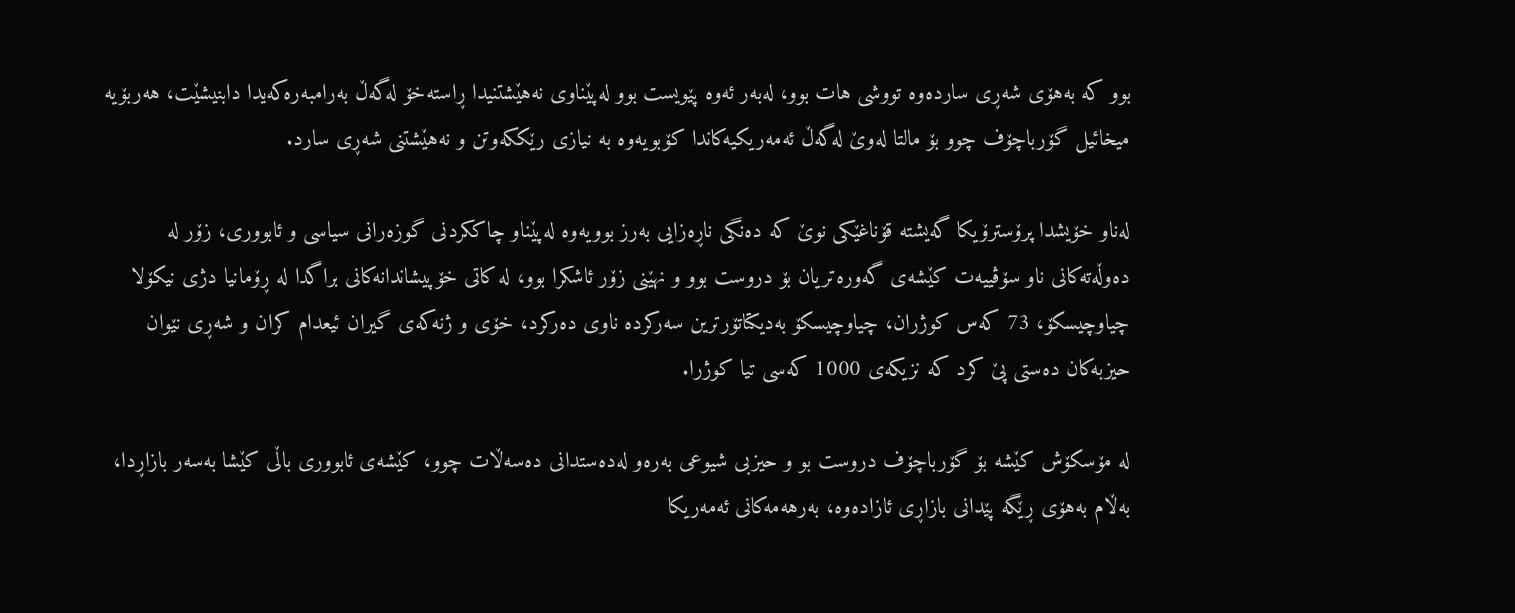بوو که‌ به‌هۆى شه‌ڕى سارده‌وه‌ تووشى هات بوو، له‌به‌ر ئه‌وه‌ پێویست بوو له‌پێناوى نه‌هێشتنیدا ڕاسته‌خۆ له‌گه‌ڵ به‌رامبه‌ره‌که‌یدا دابنیشێت، هه‌ربۆیه‌ میخائیل گۆرباچۆف چوو بۆ مالتا له‌وێ له‌گه‌ڵ ئه‌مه‌ریکیه‌کاندا کۆبویه‌وه‌ به‌ نیازى رێککه‌وتن و نه‌هێشتنى شه‌ڕى سارد.

له‌ناو خۆیشدا پرۆسترۆیکا گه‌یشته‌ قۆناغێکى نوێ که‌ ده‌نگى ناڕه‌زایى به‌رز بوویه‌وه‌ له‌پێناو چاککردنى گوزه‌رانى سیاسى و ئابوورى، زۆر له‌ ده‌وڵه‌ته‌کانى ناو سۆڤییه‌ت کێشه‌ى گه‌وره‌تریان بۆ دروست بوو و نهێنى زۆر ئاشکرا بوو، له‌ کاتى خۆپیشاندانه‌کانى براگدا له‌ ڕۆمانیا دژى نیکۆلا چیاوچیسکۆ، 73 که‌س کوژران، چیاوچیسکۆ به‌دیکتاتۆرترین سه‌رکرده‌ ناوى ده‌رکرد، خۆى و ژنه‌که‌ى گیران ئیعدام کران و شه‌ڕى نێوان حیزبه‌کان ده‌ستى پێ کرد که‌ نزیکه‌ى 1000 که‌سى تیا کوژرا.

له‌ مۆسکۆش کێشه‌ بۆ گۆرباچۆف دروست بو و حیزبى شیوعى به‌ره‌و له‌ده‌ستدانى ده‌سه‌ڵات چوو، کێشه‌ى ئابوورى باڵى کێشا به‌سه‌ر بازاڕدا، به‌ڵام به‌هۆى ڕێگه‌ پێدانى بازاڕى ئازاده‌وه‌، به‌رهه‌مه‌کانى ئه‌مه‌ریکا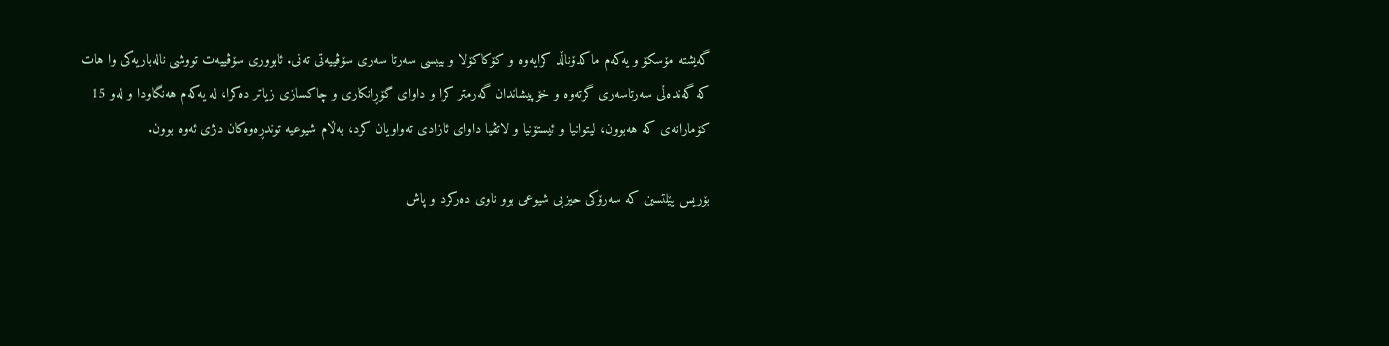گه‌یشته‌ مۆسکۆ و یه‌که‌م ماکدۆناڵد کرایه‌وه‌ و کۆکاکۆلا و بیبسى سه‌رتا سه‌رى سۆڤییه‌تى ته‌نى. ئابوورى سۆڤییه‌ت تووشى ناله‌باریه‌کى وا هات که‌ گه‌نده‌ڵى سه‌رتاسه‌رى گرته‌وه‌ و خۆپیشاندان گه‌رمتر کرا و داواى گۆڕانکارى و چاکسازى زیاتر ده‌کرا، له‌ یه‌که‌م هه‌نگاودا و له‌و 15 کۆمارانه‌ى که‌ هه‌بوون، لیتوانیا و ئیستۆنیا و لاتڤیا داواى ئازادى ته‌واویان کرد، به‌ڵام شیوعیه‌ توندڕه‌وه‌کان دژى ئه‌وه‌ بوون.

بۆریس یێلتسین که‌ سه‌رۆکى حیزبى شیوعى بوو ناوى ده‌رکرد و پاش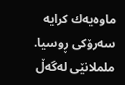ماوه‌یه‌ك کرایه‌ سه‌رۆکى ڕوسیا. ململانێى له‌گه‌ڵ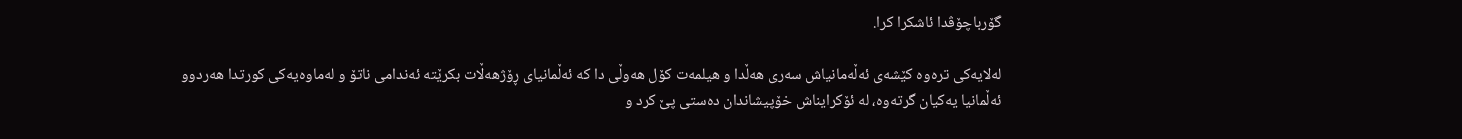گۆرباچۆڤدا ئاشکرا کرا.

له‌لایه‌کى تره‌وه‌ کێشه‌ى ئه‌ڵه‌مانیاش سه‌رى هه‌ڵدا و هیلمه‌ت کۆل هه‌وڵى دا که‌ ئه‌ڵمانیاى ڕۆژهه‌ڵات بکرێته‌ ئه‌ندامى ناتۆ و له‌ماوه‌یه‌کى کورتدا هه‌ردوو ئه‌ڵمانیا یه‌کیان گرته‌وه‌، له‌ ئۆکرایناش خۆپیشاندان ده‌ستى پێ کرد و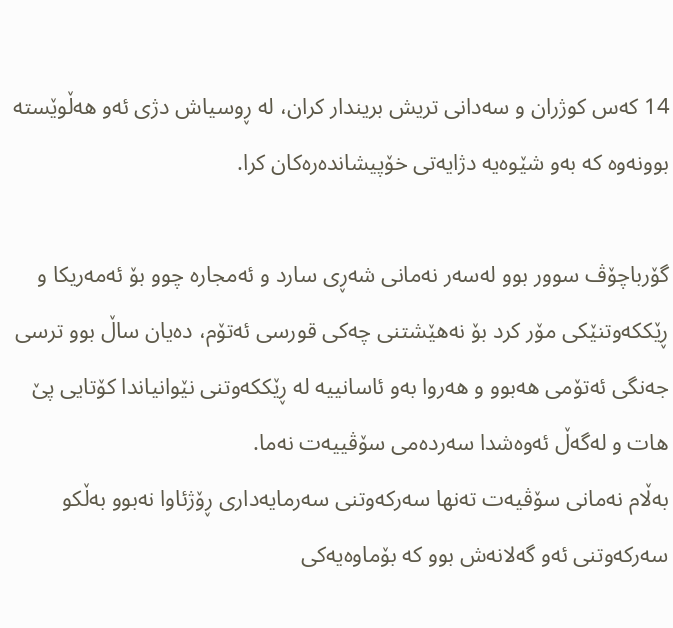14 که‌س کوژران و سه‌دانى تریش بریندار کران، له‌ ڕوسیاش دژى ئه‌و هه‌ڵوێسته‌ بوونه‌وه‌ که‌ به‌و شێوه‌یه‌ دژایه‌تى خۆپیشانده‌ره‌کان کرا.

گۆرباچۆڤ سوور بوو له‌سه‌ر نه‌مانى شه‌ڕى سارد و ئه‌مجاره‌ چوو بۆ ئه‌مه‌ریکا و ڕێککه‌وتنێکى مۆر کرد بۆ نه‌هێشتنى چه‌کى قورسى ئه‌تۆم، ده‌یان ساڵ بوو ترسى جه‌نگى ئه‌تۆمى هه‌بوو و هه‌روا به‌و ئاسانییه‌ له‌ ڕێککه‌وتنى نێوانیاندا کۆتایى پێ هات و له‌گه‌ڵ ئه‌وه‌شدا سه‌رده‌مى سۆڤییه‌ت نه‌ما.
به‌ڵام نه‌مانى سۆڤیه‌ت ته‌نها سه‌رکه‌وتنى سه‌رمایه‌دارى ڕۆژئاوا نه‌بوو به‌ڵکو سه‌رکه‌وتنى ئه‌و گه‌لانه‌ش بوو که‌ بۆماوه‌یه‌کى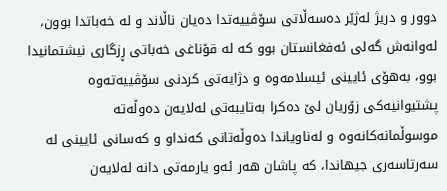دوور و دریژ له‌ژێر ده‌سه‌ڵاتى سۆڤییه‌تدا ده‌یان ناڵاند و له‌ خه‌باتدا بوون، له‌وانه‌ش گه‌لى ئه‌فغانستان بوو که‌ له‌ قۆناغى خه‌باتى ڕزگارى نیشتمانیدا بوو، به‌هۆى ئایینى ئیسلامه‌وه‌ و دژایه‌تى کردنى سۆڤییه‌ته‌وه‌ پشتیوانیه‌کى زۆریان لێ ده‌کرا به‌تایبه‌تى له‌لایه‌ن ده‌وڵه‌ته‌ موسوڵمانه‌کانه‌وه‌ و له‌ناویاندا ده‌وڵه‌تانى که‌نداو و که‌سانى ئایینى له‌ سه‌رتاسه‌رى جیهاندا، که‌ پاشان هه‌ر ئه‌و یارمه‌تى دانه‌ له‌لایه‌ن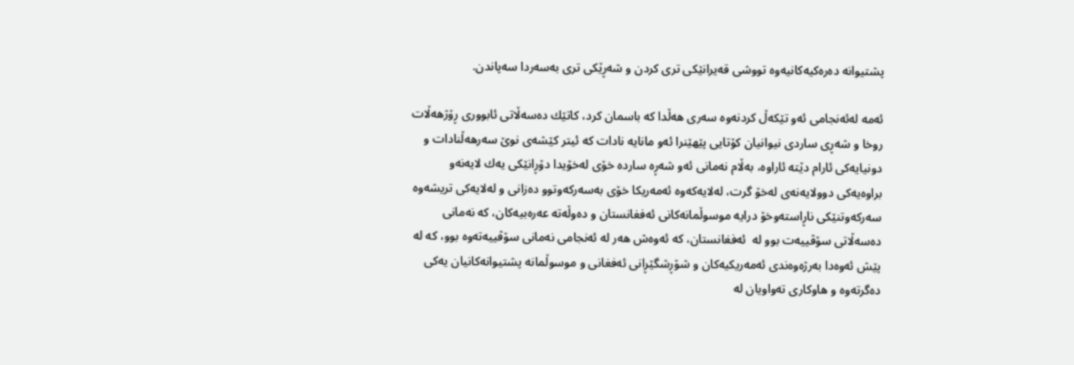پشتیوانه‌ ده‌ره‌کیه‌کانیه‌وه‌ تووشى قه‌یرانێکى ترى کردن و شه‌ڕێکى ترى به‌سه‌ردا سه‌پاندن.

ئه‌مه‌ له‌ئه‌نجامى ئه‌و تێکه‌ڵ کردنه‌وه‌ سه‌رى هه‌ڵدا که‌ باسمان کرد، کاتێك ده‌سه‌ڵاتى ئابوورى ڕۆژهه‌ڵات روخا و شه‌ڕى ساردى نیوانیان کۆتایى پێهێنرا ئه‌و مانایه‌ نادات که‌ ئیتر کێشه‌ى نوێ سه‌رهه‌ڵنادات و دونیایه‌کى ئارام دێته‌ ئاراوه‌، به‌ڵام نه‌مانى ئه‌و شه‌ڕه‌ سارده‌ خۆى له‌خۆیدا دۆڕانێکى یه‌ك لایه‌نه‌و براوه‌یه‌کى دوولایه‌نه‌ى له‌خۆ گرت، له‌لایه‌که‌وه‌ ئه‌مه‌ریکا خۆى به‌سه‌رکه‌وتوو ده‌زانى و له‌لایه‌کى تریشه‌وه‌ سه‌رکه‌وتنێکى ناڕاسته‌وخۆ درایه‌ موسوڵمانه‌کانى ئه‌فغانستان و ده‌وڵه‌ته‌ عه‌ره‌بیه‌کان، که‌ نه‌مانى ده‌سه‌ڵاتى سۆڤییه‌ت بوو له‌  ئه‌فغانستان، که‌ ئه‌وه‌ش هه‌ر له‌ ئه‌نجامى نه‌مانى سۆڤییه‌ته‌وه‌ بوو، که‌ له‌ پێش ئه‌وه‌دا به‌رژه‌وه‌ندى ئه‌مه‌ریکیه‌کان و شۆڕشگێڕانى ئه‌فغانى و موسوڵمانه‌ پشتیوانه‌کانیان یه‌کى ده‌گرته‌وه‌ و هاوکارى ته‌واویان له‌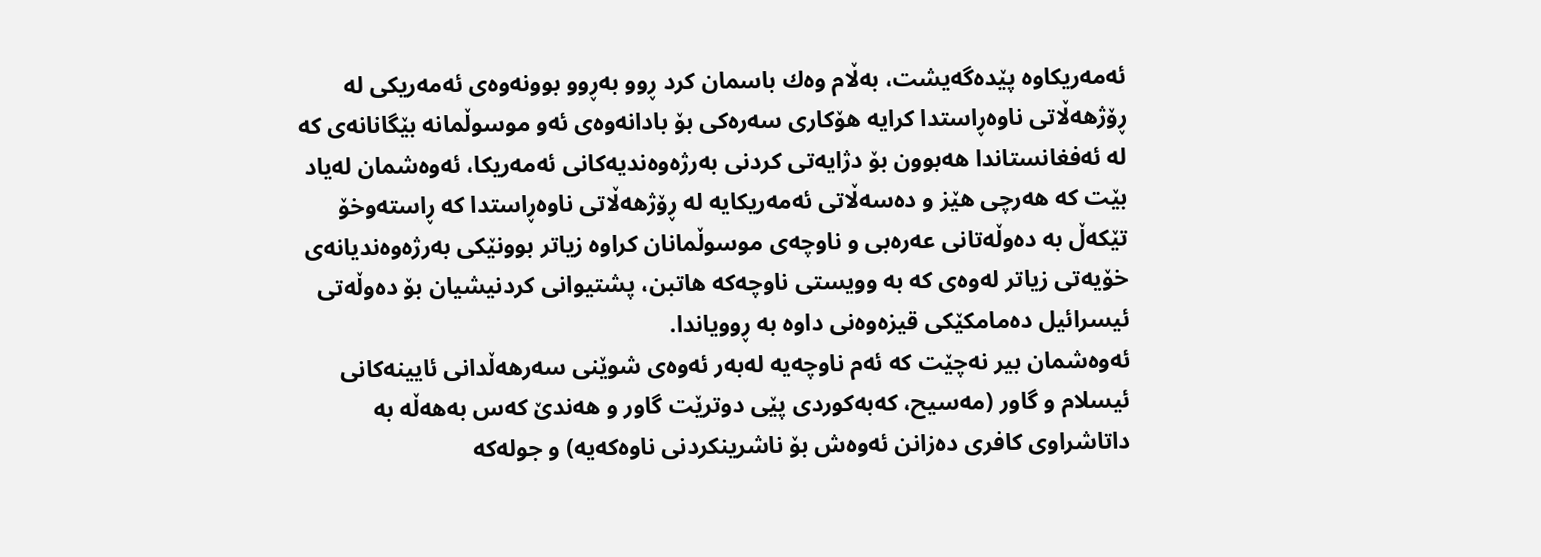ئه‌مه‌ریکاوه‌ پێده‌گه‌یشت، به‌ڵام وه‌ك باسمان کرد ڕوو به‌ڕوو بوونه‌وه‌ى ئه‌مه‌ریکى له‌ ڕۆژهه‌ڵاتى ناوه‌ڕاستدا کرایه‌ هۆکارى سه‌ره‌کى بۆ بادانه‌وه‌ى ئه‌و موسوڵمانه‌ بێگانانه‌ى که‌ له‌ ئه‌فغانستاندا هه‌بوون بۆ دژایه‌تى کردنى به‌رژه‌وه‌ندیه‌کانى ئه‌مه‌ریکا، ئه‌وه‌شمان له‌یاد بێت که‌ هه‌رچى هێز و ده‌سه‌ڵاتى ئه‌مه‌ریکایه‌ له‌ ڕۆژهه‌ڵاتى ناوه‌ڕاستدا که‌ ڕاسته‌وخۆ تێکه‌ڵ به‌ ده‌وڵه‌تانى عه‌ره‌بى و ناوچه‌ى موسوڵمانان کراوه‌ زیاتر بوونێکى به‌رژه‌وه‌ندیانه‌ى خۆیه‌تى زیاتر له‌وه‌ى که‌ به‌ وویستى ناوچه‌که‌ هاتبن، پشتیوانى کردنیشیان بۆ ده‌وڵه‌تى ئیسرائیل ده‌مامکێکى قیزه‌وه‌نى داوه‌ به‌ ڕوویاندا.
ئه‌وه‌شمان بیر نه‌چێت که‌ ئه‌م ناوچه‌يه‌ له‌به‌ر ئه‌وه‌ى شوێنى سه‌رهه‌ڵدانى ئايينه‌كانى ئيسلام و گاور (مه‌سیح، که‌به‌کوردى پێى دوترێت گاور و هه‌ندێ که‌س به‌هه‌ڵه‌ به‌ داتاشراوى کافرى ده‌زانن ئه‌وه‌ش بۆ ناشرینکردنى ناوه‌که‌یه‌) و جوله‌كه‌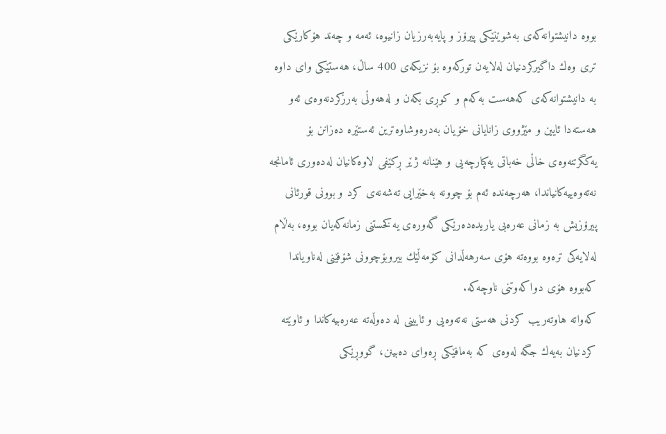بووه‌ دانيشتوانه‌كه‌ى به‌شوێنێكى پيرۆز و پايه‌به‌رزيان زانيوه‌، ئه‌مه‌ و چه‌ند هۆكارێكى ترى وه‌ك داگيركردنيان له‌لايه‌ن توركه‌وه بۆ نزيكه‌ى 400 ساڵ، هه‌ستێكى واى داوه‌ به‌ دانيشتوانه‌كه‌ى كه‌هه‌ست به‌كه‌م و كوڕى بكه‌ن و له‌هه‌وڵى به‌رزكردنه‌وه‌ى ئه‌و هه‌سته‌دا ئايين و مێژووى زانايانى خۆيان به‌دره‌وشاوه‌ترين ئه‌ستێره‌ ده‌زانن بۆ يه‌كگرتنه‌وه‌ى خاڵى خه‌باتى يه‌كپارچه‌يى و هێنانه‌ ژێر ڕكێفى لاوه‌كانيان له‌ده‌ورى ئامانجه‌ نه‌ته‌وه‌ييه‌كانياندا، هه‌رچه‌نده‌ ئه‌م بۆ چوونه‌ به‌خێرايى ته‌شه‌نه‌ى كرد و بوونى قورئانى پيرۆزيش به‌ زمانى عه‌ره‌بى ياريده‌ده‌رێكى گه‌وره‌ى يه‌كخستنى زمانه‌كه‌يان بووه‌، به‌ڵام له‌لايه‌كى تره‌وه‌ بووه‌ته‌ هۆى سه‌رهه‌ڵدانى كۆمه‌ڵێك بيروبۆچوونى شۆفێنى له‌ناوياندا كه‌بووه‌ هۆى دواكه‌وتنى ناوچه‌كه‌.
که‌واته‌ هاوته‌ریب کردنى هه‌ستى نه‌ته‌وه‌یى و ئایینى له‌ ده‌وڵه‌ته‌ عه‌ره‌بیه‌کاندا و ئاوێته‌ کردنیان به‌یه‌ك جگه‌ له‌وه‌ى که‌ به‌مافێکى ڕه‌واى ده‌بینن، گووڕێکى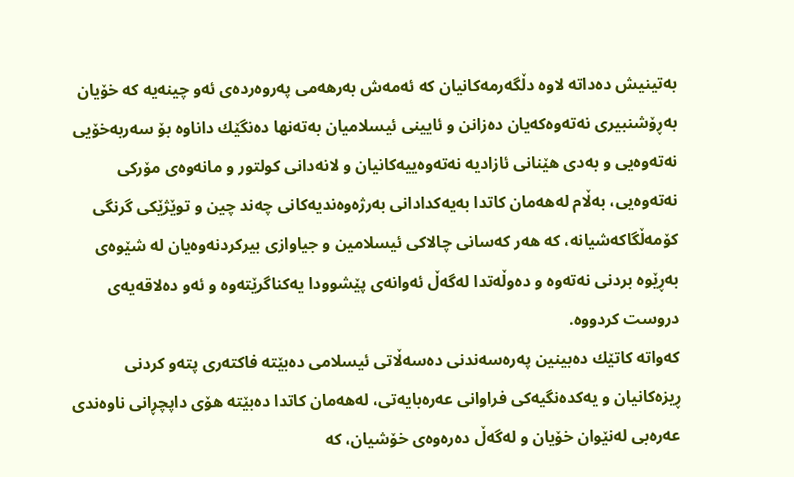به‌تینیش ده‌داته‌ لاوه‌ دڵگه‌رمه‌کانیان که‌ ئه‌مه‌ش به‌رهه‌مى په‌روه‌رده‌ى ئه‌و چینه‌یه‌ که‌ خۆیان به‌ڕۆشنبیرى نه‌ته‌وه‌که‌یان ده‌زانن و ئایینى ئیسلامیان به‌ته‌نها ده‌نگێك داناوه‌ بۆ سه‌ربه‌خۆیى نه‌ته‌وه‌یى و به‌دى هێنانى ئازادیه‌ نه‌ته‌وه‌ییه‌کانیان و لانه‌دانى کولتور و مانه‌وه‌ى مۆرکى نه‌ته‌وه‌یى، به‌ڵام له‌هه‌مان کاتدا به‌یه‌کدادانى به‌رژه‌وه‌ندیه‌کانى چه‌ند چین و توێژێکى گرنگى کۆمه‌ڵگاکه‌شیانه‌، که‌ هه‌ر که‌سانى چالاکى ئیسلامین و جیاوازى بیرکردنه‌وه‌یان له‌ شێوه‌ى به‌ڕێوه‌ بردنى نه‌ته‌وه‌ و ده‌وڵه‌تدا له‌گه‌ڵ ئه‌وانه‌ى پێشوودا یه‌کناگرێته‌وه‌ و ئه‌و ده‌لاقه‌یه‌ى دروست کردووه‌.
که‌واته‌ کاتێك ده‌بینین په‌ره‌سه‌ندنى ده‌سه‌ڵاتى ئیسلامى ده‌بێته‌ فاکته‌رى پته‌و کردنى ڕیزه‌کانیان و یه‌کده‌نگیه‌کى فراوانى عه‌ره‌بایه‌تى، له‌هه‌مان کاتدا ده‌بێته‌ هۆى داپچڕانى ناوه‌ندى عه‌ره‌بى له‌نێوان خۆیان و له‌گه‌ڵ ده‌ره‌وه‌ى خۆشیان، که‌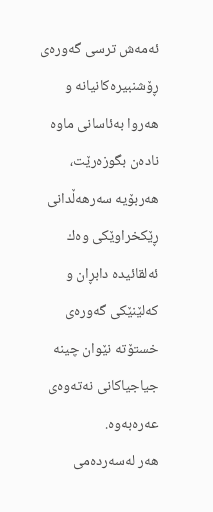ئه‌مه‌ش ترسى گه‌وره‌ى ڕۆشنبیره‌کانیانه‌ و هه‌روا به‌ئاسانى ماوه‌ ناده‌ن بگوزه‌رێت، هه‌ربۆیه‌ سه‌رهه‌ڵدانى ڕێکخراوێکى وه‌ك ئه‌لقائیده‌ دابڕان و که‌لێنێکى گه‌وره‌ى خستۆته‌ نێوان چینه‌ جیاجیاکانى نه‌ته‌وه‌ى عه‌ره‌به‌وه‌.
هه‌ر له‌سه‌رده‌مى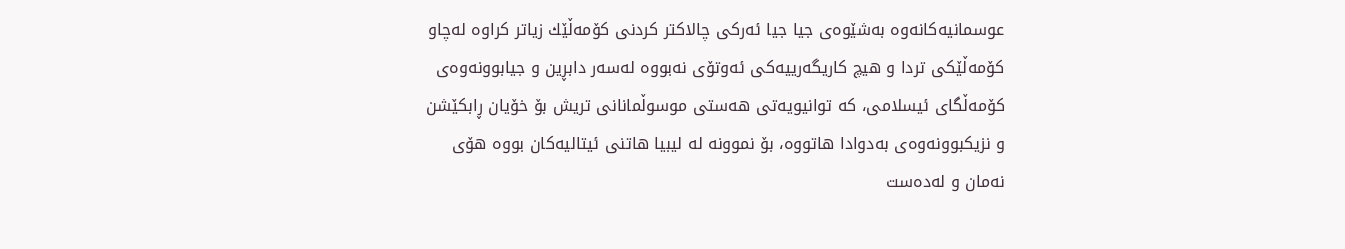عوسمانیه‌کانه‌وه‌ به‌شێوه‌ى جیا جیا ئه‌رکى چالاکتر کردنى کۆمه‌ڵێك زیاتر کراوه‌ له‌چاو کۆمه‌ڵێکى تردا و هیچ کاریگه‌رییه‌کى ئه‌وتۆى نه‌بووه‌ له‌سه‌ر دابڕین و جیابوونه‌وه‌ى کۆمه‌ڵگاى ئیسلامى، که‌ توانیویه‌تى هه‌ستى موسوڵمانانى تریش بۆ خۆیان ڕابکێشن و نزیکبوونه‌وه‌ى به‌دوادا هاتووه‌، بۆ نموونه‌ له‌ لیبیا هاتنى ئیتالیه‌کان بووه‌ هۆى نه‌مان و له‌ده‌ست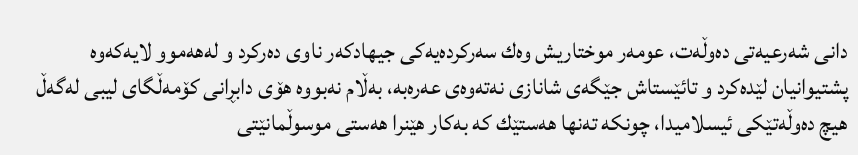دانى شه‌رعیه‌تى ده‌وڵه‌ت، عومه‌ر موختاریش وه‌ك سه‌رکرده‌یه‌کى جیهادکه‌ر ناوى ده‌رکرد و له‌هه‌موو لایه‌که‌وه‌ پشتیوانیان لێده‌کرد و تائێستاش جێگه‌ى شانازى نه‌ته‌وه‌ی عه‌ره‌به‌، به‌ڵام نه‌بووه‌ هۆى دابڕانى کۆمه‌ڵگاى لیبى له‌گه‌ڵ هیچ ده‌وڵه‌تێکى ئیسلامیدا، چونکه‌ ته‌نها هه‌ستێك که‌ به‌کار هێنرا هه‌ستى موسوڵمانێتى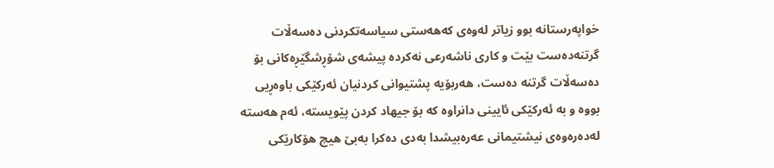خواپه‌رستانه‌ بوو زیاتر له‌وه‌ى که‌هه‌ستى سیاسه‌تکردنى ده‌سه‌ڵات گرتنه‌ده‌ست بێت و کارى ناشه‌رعى نه‌کرده‌ پیشه‌ى شۆڕشگێڕه‌کانى بۆ ده‌سه‌ڵات گرتنه‌ ده‌ست، هه‌ربۆیه‌ پشتیوانى کردنیان ئه‌رکێکى باوه‌ڕیى بووه‌ و به‌ ئه‌رکێکى ئایینى دانراوه‌ که‌ بۆ جیهاد کردن پێویسته‌، ئه‌م هه‌سته‌ له‌ده‌ره‌وه‌ى نیشتیمانى عه‌ره‌بیشدا به‌دى ده‌کرا به‌بێ هیچ هۆکارێکى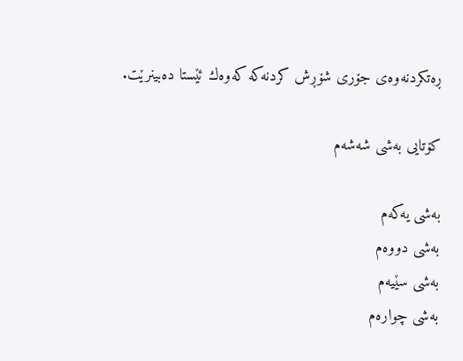ڕه‌تکردنه‌وه‌ى جۆرى شۆڕش کردنه‌که‌ که‌وه‌ك ئێستا ده‌بینرێت.

کۆتایى به‌شى شه‌شه‌م

به‌شى یه‌که‌م
به‌شى دووه‌م
به‌شى سێیه‌م
به‌شى چواره‌م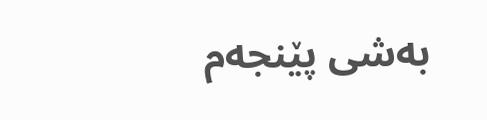به‌شى پێنجه‌م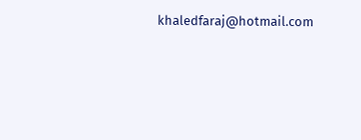khaledfaraj@hotmail.com